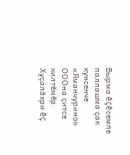Вырма ĕçĕсемпе паллашма çак кунсенче «Яманчурино» ОООна çитсе килтĕмĕр. Хуçалăхри ĕç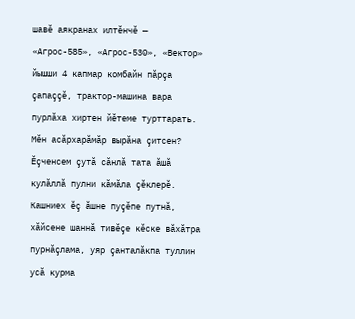шавĕ аякранах илтĕнчĕ — «Агрос-585», «Агрос-530», «Вектор» йышши 4 капмар комбайн пăрçа çапаççĕ, трактор-машина вара пурлăха хиртен йĕтеме турттарать.
Мĕн асăрхарăмăр вырăна çитсен? Ĕçченсем çутă сăнлă тата ăшă кулăллă пулни кăмăла çĕклерĕ. Кашниех ĕç ăшне пуçĕпе путнă, хăйсене шаннă тивĕçе кĕске вăхăтра пурнăçлама, уяр çанталăкпа туллин усă курма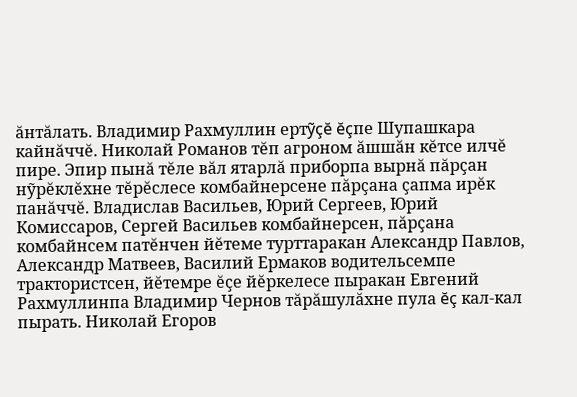ăнтăлать. Владимир Рахмуллин ертỹçĕ ĕçпе Шупашкара кайнăччĕ. Николай Романов тĕп агроном ăшшăн кĕтсе илчĕ пире. Эпир пынă тĕле вăл ятарлă приборпа вырнă пăрçан нỹрĕклĕхне тĕрĕслесе комбайнерсене пăрçана çапма ирĕк панăччĕ. Владислав Васильев, Юрий Сергеев, Юрий Комиссаров, Сергей Васильев комбайнерсен, пăрçана комбайнсем патĕнчен йĕтеме турттаракан Александр Павлов, Александр Матвеев, Василий Ермаков водительсемпе трактористсен, йĕтемре ĕçе йĕркелесе пыракан Евгений Рахмуллинпа Владимир Чернов тăрăшулăхне пула ĕç кал-кал пырать. Николай Егоров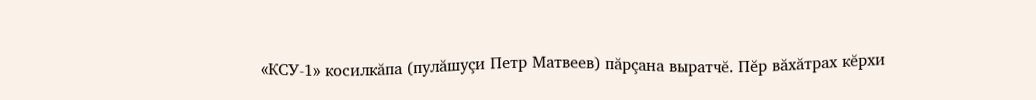«КСУ-1» косилкăпа (пулăшуçи Петр Матвеев) пăрçана выратчĕ. Пĕр вăхăтрах кĕрхи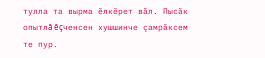тулла та вырма ĕлкĕрет вăл. Пысăк опытлă ĕçченсен хушшинче çамрăксем те пур.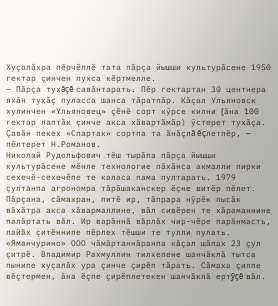Хуçалăхра пĕрчĕллĕ тата пăрçа йышши культурăсене 1950 гектар çинчен пухса кĕртмелле.
— Пăрçа тухăçĕ савăнтарать. Пĕр гектартан 30 центнера яхăн тухăç пуласса шанса тăратпăр. Кăçал Ульяновск хулинчен «Ульяновец» çĕнĕ сорт кỹрсе килни (ăна 100 гектар лаптăк çинче акса хăвартăмăр) ỹстерет тухăçа. Çавăн пекех «Спартак» сортпа та ăнăçлă ĕçлетпĕр, — пĕлтерет Н.Романов.
Николай Рудольфович тĕш тырăпа пăрçа йышши культурăсене мĕнле технологие пăхăнса акмалли пирки сехечĕ-сехечĕпе те каласа пама пултарать. 1979 çултанпа агрономра тăрăшаканскер ĕçне витĕр пĕлет. Пăрçана, сăмахран, питĕ ир, тăпрара нỹрĕк пысăк вăхăтра акса хăвармаллине, вăл сивĕрен те хăраманнине палăртать вăл. Ир варăннă вăрлăх чир-чĕре парăнмасть, лайăх çитĕннипе пĕрлех тĕшши те тулли пулать.
«Яманчурино» ООО чăмăртаннăранпа кăçал шăпах 23 çул çитрĕ. Владимир Рахмуллин тилхепене шанчăклă тытса пынипе хуçалăх ура çинче çирĕп тăрать. Сăмаха çилпе вĕçтермен, ăна ĕçпе çирĕплетекен шанчăклă ертỹçĕ вăл.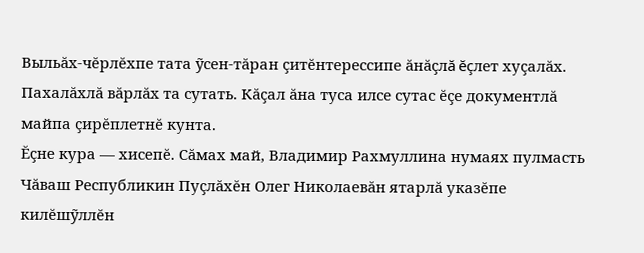Выльăх-чĕрлĕхпе тата ỹсен-тăран çитĕнтерессипе ăнăçлă ĕçлет хуçалăх. Пахалăхлă вăрлăх та сутать. Кăçал ăна туса илсе сутас ĕçе документлă майпа çирĕплетнĕ кунта.
Ĕçне кура — хисепĕ. Сăмах май, Владимир Рахмуллина нумаях пулмасть Чăваш Республикин Пуçлăхĕн Олег Николаевăн ятарлă указĕпе килĕшỹллĕн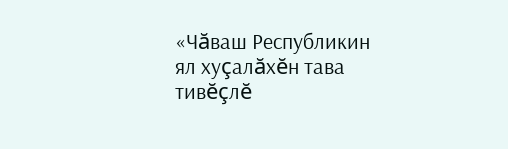«Чăваш Республикин ял хуçалăхĕн тава тивĕçлĕ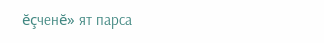ĕçченĕ» ят парса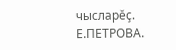чысларĕç.
Е.ПЕТРОВА.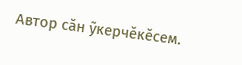Автор сăн ỹкерчĕкĕсем.